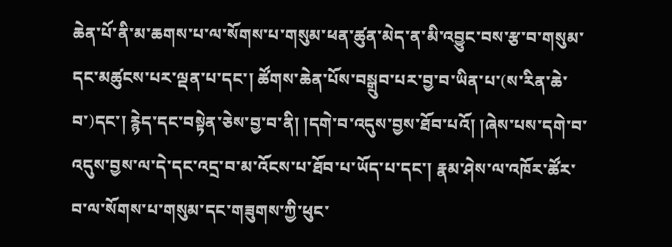ཆེན་པོ་ནི་མ་ཆགས་པ་ལ་སོགས་པ་གསུམ་ཕན་ཚུན་མེད་ན་མི་འབྱུང་བས་རྩ་བ་གསུམ་དང་མཚུངས་པར་ལྡན་པ་དང་། ཚོགས་ཆེན་པོས་བསྒྲུབ་པར་བྱ་བ་ཡིན་པ་(ས་རིན་ཆེ་བ་)དང་། རྙེད་དང་བསྟེན་ཅེས་བྱ་བ་ནི། །དགེ་བ་འདུས་བྱས་ཐོབ་པའོ། །ཞེས་པས་དགེ་བ་འདུས་བྱས་ལ་དེ་དང་འདྲ་བ་མ་འོངས་པ་ཐོབ་པ་ཡོད་པ་དང་། རྣམ་ཤེས་ལ་འཁོར་ཚོར་བ་ལ་སོགས་པ་གསུམ་དང་གཟུགས་ཀྱི་ཕུང་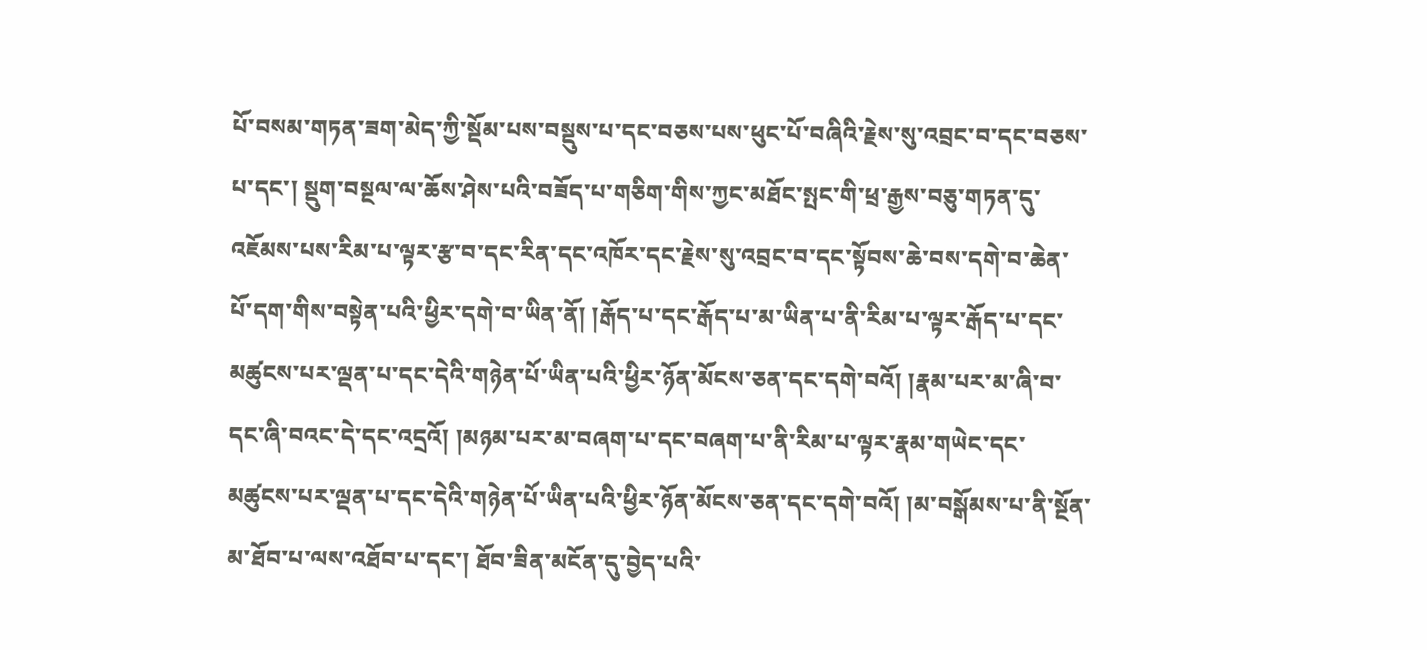པོ་བསམ་གཏན་ཟག་མེད་ཀྱི་སྡོམ་པས་བསྡུས་པ་དང་བཅས་པས་ཕུང་པོ་བཞིའི་རྗེས་སུ་འབྲང་བ་དང་བཅས་པ་དང་། སྡུག་བསྔལ་ལ་ཆོས་ཤེས་པའི་བཟོད་པ་གཅིག་གིས་ཀྱང་མཐོང་སྤང་གི་ཕྲ་རྒྱས་བཅུ་གཏན་དུ་འཇོམས་པས་རིམ་པ་ལྟར་རྩ་བ་དང་རིན་དང་འཁོར་དང་རྗེས་སུ་འབྲང་བ་དང་སྟོབས་ཆེ་བས་དགེ་བ་ཆེན་པོ་དག་གིས་བསྟེན་པའི་ཕྱིར་དགེ་བ་ཡིན་ནོ། །རྒོད་པ་དང་རྒོད་པ་མ་ཡིན་པ་ནི་རིམ་པ་ལྟར་རྒོད་པ་དང་མཚུངས་པར་ལྡན་པ་དང་དེའི་གཉེན་པོ་ཡིན་པའི་ཕྱིར་ཉོན་མོངས་ཅན་དང་དགེ་བའོ། །རྣམ་པར་མ་ཞི་བ་དང་ཞི་བའང་དེ་དང་འདྲའོ། །མཉམ་པར་མ་བཞག་པ་དང་བཞག་པ་ནི་རིམ་པ་ལྟར་རྣམ་གཡེང་དང་མཚུངས་པར་ལྡན་པ་དང་དེའི་གཉེན་པོ་ཡིན་པའི་ཕྱིར་ཉོན་མོངས་ཅན་དང་དགེ་བའོ། །མ་བསྒོམས་པ་ནི་སྔོན་མ་ཐོབ་པ་ལས་འཐོབ་པ་དང་། ཐོབ་ཟིན་མངོན་དུ་བྱེད་པའི་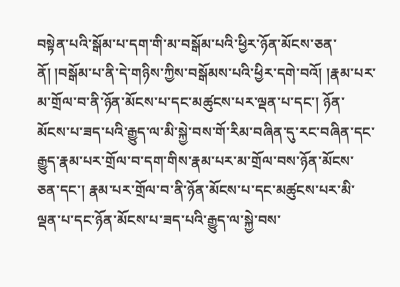བསྟེན་པའི་སྒོམ་པ་དག་གི་མ་བསྒོམ་པའི་ཕྱིར་ཉོན་མོངས་ཅན་ནོ། །བསྒོམ་པ་ནི་དེ་གཉིས་ཀྱིས་བསྒོམས་པའི་ཕྱིར་དགེ་བའོ། །རྣམ་པར་མ་གྲོལ་བ་ནི་ཉོན་མོངས་པ་དང་མཚུངས་པར་ལྡན་པ་དང་། ཉོན་མོངས་པ་ཟད་པའི་རྒྱུད་ལ་མི་སྐྱེ་བས་གོ་རིམ་བཞིན་དུ་རང་བཞིན་དང་རྒྱུད་རྣམ་པར་གྲོལ་བ་དག་གིས་རྣམ་པར་མ་གྲོལ་བས་ཉོན་མོངས་ཅན་དང་། རྣམ་པར་གྲོལ་བ་ནི་ཉོན་མོངས་པ་དང་མཚུངས་པར་མི་ལྡན་པ་དང་ཉོན་མོངས་པ་ཟད་པའི་རྒྱུད་ལ་སྐྱེ་བས་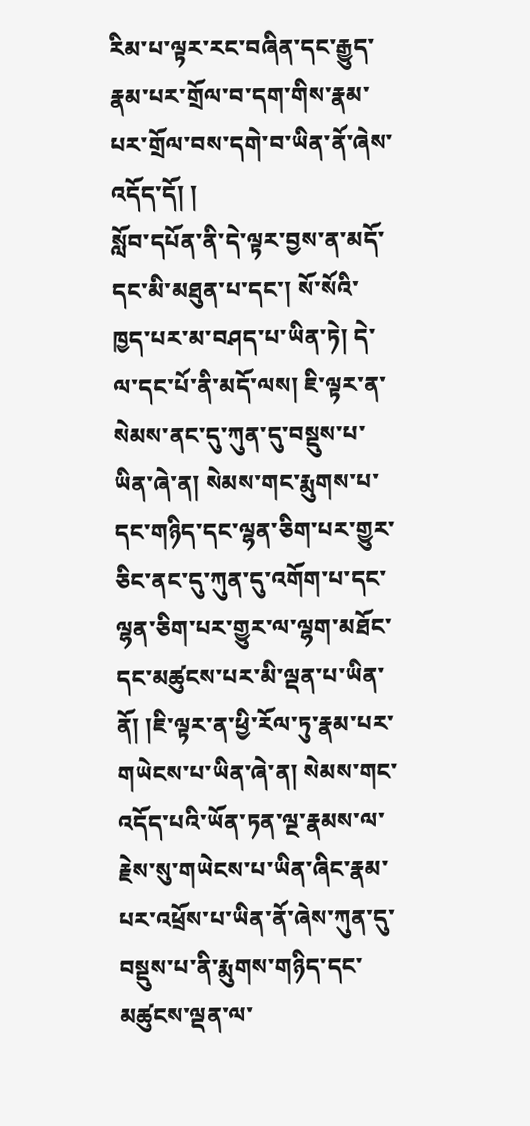རིམ་པ་ལྟར་རང་བཞིན་དང་རྒྱུད་རྣམ་པར་གྲོལ་བ་དག་གིས་རྣམ་པར་གྲོལ་བས་དགེ་བ་ཡིན་ནོ་ཞེས་འདོད་དོ། །
སློབ་དཔོན་ནི་དེ་ལྟར་བྱས་ན་མདོ་དང་མི་མཐུན་པ་དང་། སོ་སོའི་ཁྱད་པར་མ་བཤད་པ་ཡིན་ཏེ། དེ་ལ་དང་པོ་ནི་མདོ་ལས། ཇི་ལྟར་ན་སེམས་ནང་དུ་ཀུན་དུ་བསྡུས་པ་ཡིན་ཞེ་ན། སེམས་གང་རྨུགས་པ་དང་གཉིད་དང་ལྷན་ཅིག་པར་གྱུར་ཅིང་ནང་དུ་ཀུན་དུ་འགོག་པ་དང་ལྷན་ཅིག་པར་གྱུར་ལ་ལྷག་མཐོང་དང་མཚུངས་པར་མི་ལྡན་པ་ཡིན་ནོ། །ཇི་ལྟར་ན་ཕྱི་རོལ་ཏུ་རྣམ་པར་གཡེངས་པ་ཡིན་ཞེ་ན། སེམས་གང་འདོད་པའི་ཡོན་ཏན་ལྔ་རྣམས་ལ་རྗེས་སུ་གཡེངས་པ་ཡིན་ཞིང་རྣམ་པར་འཕྲོས་པ་ཡིན་ནོ་ཞེས་ཀུན་དུ་བསྡུས་པ་ནི་རྨུགས་གཉིད་དང་མཚུངས་ལྡན་ལ་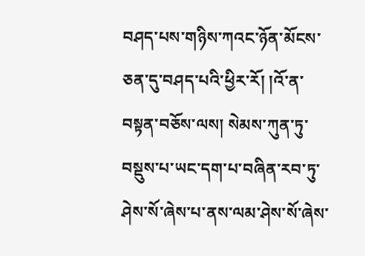བཤད་པས་གཉིས་ཀའང་ཉོན་མོངས་ཅན་དུ་བཤད་པའི་ཕྱིར་རོ། །འོ་ན་བསྟན་བཅོས་ལས། སེམས་ཀུན་ཏུ་བསྡུས་པ་ཡང་དག་པ་བཞིན་རབ་ཏུ་ཤེས་སོ་ཞེས་པ་ནས་ལམ་ཤེས་སོ་ཞེས་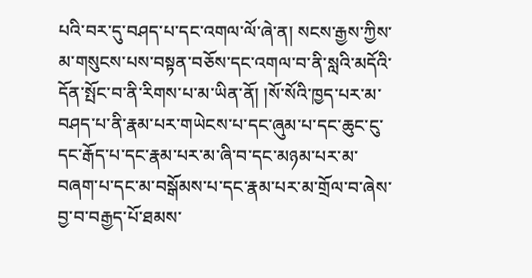པའི་བར་དུ་བཤད་པ་དང་འགལ་ལོ་ཞེ་ན། སངས་རྒྱས་ཀྱིས་མ་གསུངས་པས་བསྟན་བཅོས་དང་འགལ་བ་ནི་སླའི་མདོའི་དོན་སྤོང་བ་ནི་རིགས་པ་མ་ཡིན་ནོ། །སོ་སོའི་ཁྱད་པར་མ་བཤད་པ་ནི་རྣམ་པར་གཡེངས་པ་དང་ཞུམ་པ་དང་ཆུང་ངུ་དང་རྒོད་པ་དང་རྣམ་པར་མ་ཞི་བ་དང་མཉམ་པར་མ་བཞག་པ་དང་མ་བསྒོམས་པ་དང་རྣམ་པར་མ་གྲོལ་བ་ཞེས་བྱ་བ་བརྒྱད་པོ་ཐམས་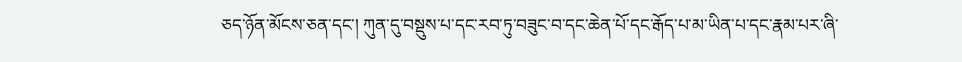ཅད་ཉོན་མོངས་ཅན་དང་། ཀུན་དུ་བསྡུས་པ་དང་རབ་ཏུ་བཟུང་བ་དང་ཆེན་པོ་དང་རྒོད་པ་མ་ཡིན་པ་དང་རྣམ་པར་ཞི་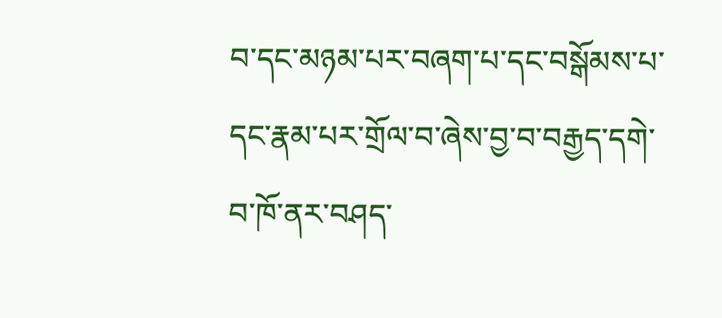བ་དང་མཉམ་པར་བཞག་པ་དང་བསྒོམས་པ་དང་རྣམ་པར་གྲོལ་བ་ཞེས་བྱ་བ་བརྒྱད་དགེ་བ་ཁོ་ནར་བཤད་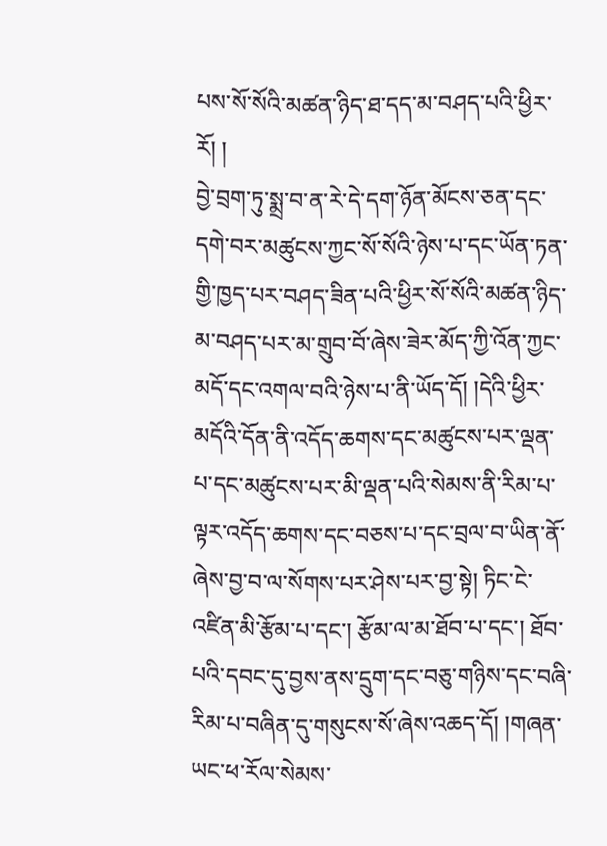པས་སོ་སོའི་མཚན་ཉིད་ཐ་དད་མ་བཤད་པའི་ཕྱིར་རོ། །
བྱེ་བྲག་ཏུ་སྨྲ་བ་ན་རེ་དེ་དག་ཉོན་མོངས་ཅན་དང་དགེ་བར་མཚུངས་ཀྱང་སོ་སོའི་ཉེས་པ་དང་ཡོན་ཏན་གྱི་ཁྱད་པར་བཤད་ཟིན་པའི་ཕྱིར་སོ་སོའི་མཚན་ཉིད་མ་བཤད་པར་མ་གྲུབ་བོ་ཞེས་ཟེར་མོད་ཀྱི་འོན་ཀྱང་མདོ་དང་འགལ་བའི་ཉེས་པ་ནི་ཡོད་དོ། །དེའི་ཕྱིར་མདོའི་དོན་ནི་འདོད་ཆགས་དང་མཚུངས་པར་ལྡན་པ་དང་མཚུངས་པར་མི་ལྡན་པའི་སེམས་ནི་རིམ་པ་ལྟར་འདོད་ཆགས་དང་བཅས་པ་དང་བྲལ་བ་ཡིན་ནོ་ཞེས་བྱ་བ་ལ་སོགས་པར་ཤེས་པར་བྱ་སྟེ། ཏིང་ངེ་འཛིན་མི་རྩོམ་པ་དང་། རྩོམ་ལ་མ་ཐོབ་པ་དང་། ཐོབ་པའི་དབང་དུ་བྱས་ནས་དྲུག་དང་བཅུ་གཉིས་དང་བཞི་རིམ་པ་བཞིན་དུ་གསུངས་སོ་ཞེས་འཆད་དོ། །གཞན་ཡང་ཕ་རོལ་སེམས་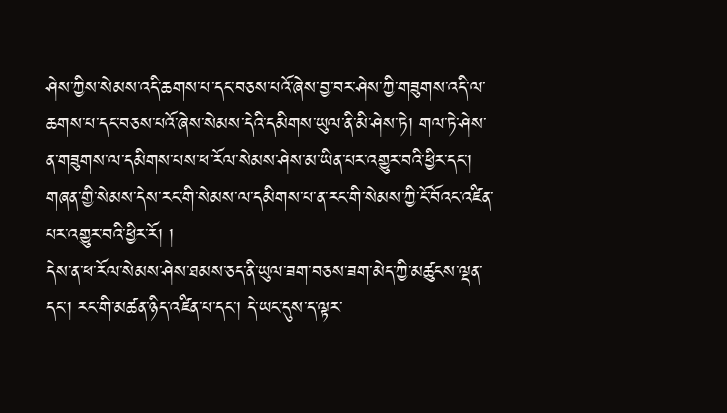ཤེས་ཀྱིས་སེམས་འདི་ཆགས་པ་དང་བཅས་པའོ་ཞེས་བྱ་བར་ཤེས་ཀྱི་གཟུགས་འདི་ལ་ཆགས་པ་དང་བཅས་པའོ་ཞེས་སེམས་དེའི་དམིགས་ཡུལ་ནི་མི་ཤེས་ཏེ། གལ་ཏེ་ཤེས་ན་གཟུགས་ལ་དམིགས་པས་ཕ་རོལ་སེམས་ཤེས་མ་ཡིན་པར་འགྱུར་བའི་ཕྱིར་དང་། གཞན་གྱི་སེམས་དེས་རང་གི་སེམས་ལ་དམིགས་པ་ན་རང་གི་སེམས་ཀྱི་ངོ་བོའང་འཛིན་པར་འགྱུར་བའི་ཕྱིར་རོ། །
དེས་ན་ཕ་རོལ་སེམས་ཤེས་ཐམས་ཅད་ནི་ཡུལ་ཟག་བཅས་ཟག་མེད་ཀྱི་མཚུངས་ལྡན་དང་། རང་གི་མཚན་ཉིད་འཛིན་པ་དང་། དེ་ཡང་དུས་ད་ལྟར་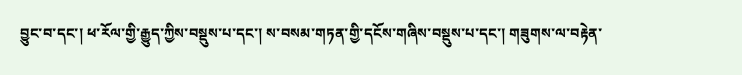བྱུང་བ་དང་། ཕ་རོལ་གྱི་རྒྱུད་ཀྱིས་བསྡུས་པ་དང་། ས་བསམ་གཏན་གྱི་དངོས་གཞིས་བསྡུས་པ་དང་། གཟུགས་ལ་བརྟེན་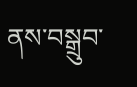ནས་བསྒྲུབ་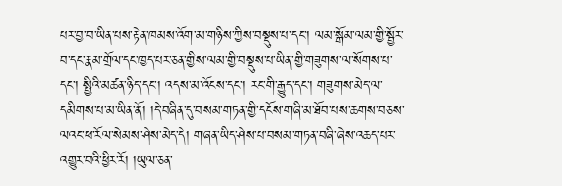པར་བྱ་བ་ཡིན་པས་རྟེན་ཁམས་འོག་མ་གཉིས་ཀྱིས་བསྡུས་པ་དང་། ལམ་སྒོམ་ལམ་གྱི་སྦྱོར་བ་དང་རྣམ་གྲོལ་དང་ཁྱད་པར་ཅན་གྱིས་ལམ་གྱི་བསྡུས་པ་ཡིན་གྱི་གཟུགས་ལ་སོགས་པ་དང་། སྤྱིའི་མཚན་ཉིད་དང་། འདས་མ་འོངས་དང་། རང་གི་རྒྱུད་དང་། གཟུགས་མེད་ལ་དམིགས་པ་མ་ཡིན་ནོ། །དེ་བཞིན་དུ་བསམ་གཏན་གྱི་དངོས་གཞི་མ་ཐོབ་པས་ཆགས་བཅས་ལའང་ཕ་རོལ་སེམས་ཤེས་མེད་དེ། གཞན་ཡིད་ཤེས་པ་བསམ་གཏན་བཞི་ཞེས་འཆད་པར་འགྱུར་བའི་ཕྱིར་རོ། །ཡུལ་ཅན་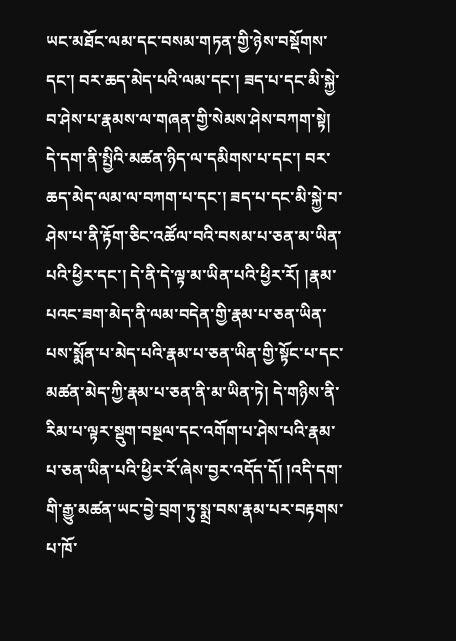ཡང་མཐོང་ལམ་དང་བསམ་གཏན་གྱི་ཉེས་བསྡོགས་དང་། བར་ཆད་མེད་པའི་ལམ་དང་། ཟད་པ་དང་མི་སྐྱེ་བ་ཤེས་པ་རྣམས་ལ་གཞན་གྱི་སེམས་ཤེས་བཀག་སྟེ། དེ་དག་ནི་སྤྱིའི་མཚན་ཉིད་ལ་དམིགས་པ་དང་། བར་ཆད་མེད་ལམ་ལ་བཀག་པ་དང་། ཟད་པ་དང་མི་སྐྱེ་བ་ཤེས་པ་ནི་རྟོག་ཅིང་འཚོལ་བའི་བསམ་པ་ཅན་མ་ཡིན་པའི་ཕྱིར་དང་། དེ་ནི་དེ་ལྟ་མ་ཡིན་པའི་ཕྱིར་རོ། །རྣམ་པའང་ཟག་མེད་ནི་ལམ་བདེན་གྱི་རྣམ་པ་ཅན་ཡིན་པས་སྨོན་པ་མེད་པའི་རྣམ་པ་ཅན་ཡིན་གྱི་སྟོང་པ་དང་མཚན་མེད་ཀྱི་རྣམ་པ་ཅན་ནི་མ་ཡིན་ཏེ། དེ་གཉིས་ནི་རིམ་པ་ལྟར་སྡུག་བསྔལ་དང་འགོག་པ་ཤེས་པའི་རྣམ་པ་ཅན་ཡིན་པའི་ཕྱིར་རོ་ཞེས་བྱར་འདོད་དོ། །འདི་དག་གི་རྒྱུ་མཚན་ཡང་བྱེ་བྲག་ཏུ་སྨྲ་བས་རྣམ་པར་བརྟགས་པ་ཁོ་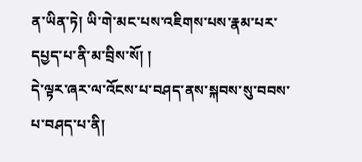ན་ཡིན་ཏེ། ཡི་གེ་མང་པས་འཇིགས་པས་རྣམ་པར་དཔྱད་པ་ནི་མ་བྲིས་སོ། །
དེ་ལྟར་ཞར་ལ་འོངས་པ་བཤད་ནས་སྐབས་སུ་བབས་པ་བཤད་པ་ནི།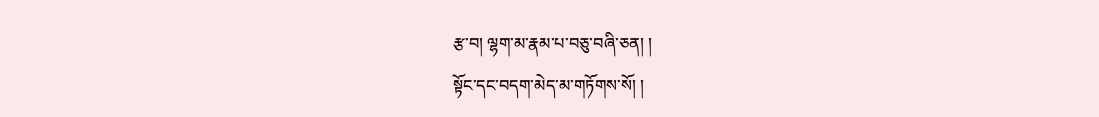རྩ་བ། ལྷག་མ་རྣམ་པ་བཅུ་བཞི་ཅན། །
སྟོང་དང་བདག་མེད་མ་གཏོགས་སོ། །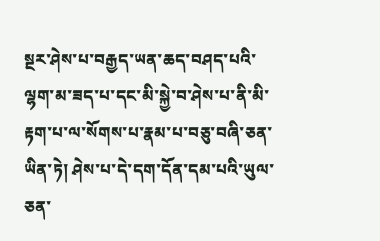སྔར་ཤེས་པ་བརྒྱད་ཡན་ཆད་བཤད་པའི་ལྷག་མ་ཟད་པ་དང་མི་སྐྱེ་བ་ཤེས་པ་ནི་མི་རྟག་པ་ལ་སོགས་པ་རྣམ་པ་བཅུ་བཞི་ཅན་ཡིན་ཏེ། ཤེས་པ་དེ་དག་དོན་དམ་པའི་ཡུལ་ཅན་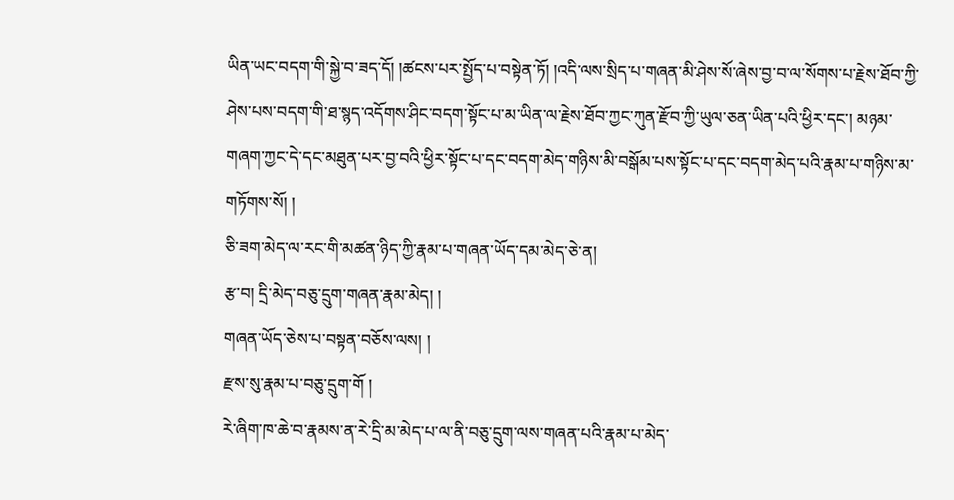ཡིན་ཡང་བདག་གི་སྐྱེ་བ་ཟད་དོ། །ཚངས་པར་སྤྱོད་པ་བསྟེན་ཏོ། །འདི་ལས་སྲིད་པ་གཞན་མི་ཤེས་སོ་ཞེས་བྱ་བ་ལ་སོགས་པ་རྗེས་ཐོབ་ཀྱི་ཤེས་པས་བདག་གི་ཐ་སྙད་འདོགས་ཤིང་བདག་སྟོང་པ་མ་ཡིན་ལ་རྗེས་ཐོབ་ཀྱང་ཀུན་རྫོབ་ཀྱི་ཡུལ་ཅན་ཡིན་པའི་ཕྱིར་དང་། མཉམ་གཞག་ཀྱང་དེ་དང་མཐུན་པར་བྱ་བའི་ཕྱིར་སྟོང་པ་དང་བདག་མེད་གཉིས་མི་བསྒོམ་པས་སྟོང་པ་དང་བདག་མེད་པའི་རྣམ་པ་གཉིས་མ་གཏོགས་སོ། །
ཅི་ཟག་མེད་ལ་རང་གི་མཚན་ཉིད་ཀྱི་རྣམ་པ་གཞན་ཡོད་དམ་མེད་ཅེ་ན།
རྩ་བ། དྲི་མེད་བཅུ་དྲུག་གཞན་རྣམ་མེད། །
གཞན་ཡོད་ཅེས་པ་བསྟན་བཅོས་ལས། །
རྫས་སུ་རྣམ་པ་བཅུ་དྲུག་གོ །
རེ་ཞིག་ཁ་ཆེ་བ་རྣམས་ན་རེ་དྲི་མ་མེད་པ་ལ་ནི་བཅུ་དྲུག་ལས་གཞན་པའི་རྣམ་པ་མེད་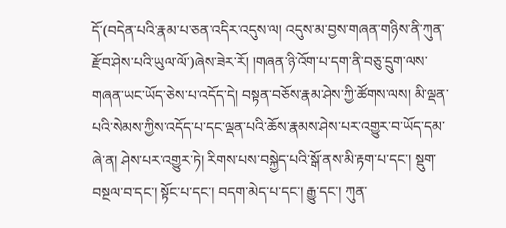དོ་(བདེན་པའི་རྣམ་པ་ཅན་འདིར་འདུས་ལ། འདུས་མ་བྱས་གཞན་གཉིས་ནི་ཀུན་རྫོབ་ཤེས་པའི་ཡུལ་ལོ་)ཞེས་ཟེར་རོ། །གཞན་ཉི་འོག་པ་དག་ནི་བཅུ་དྲུག་ལས་གཞན་ཡང་ཡོད་ཅེས་པ་འདོད་དེ། བསྟན་བཅོས་རྣམ་ཤེས་ཀྱི་ཚོགས་ལས། མི་ལྡན་པའི་སེམས་ཀྱིས་འདོད་པ་དང་ལྡན་པའི་ཆོས་རྣམས་ཤེས་པར་འགྱུར་བ་ཡོད་དམ་ཞེ་ན། ཤེས་པར་འགྱུར་ཏེ། རིགས་པས་བསྐྱེད་པའི་སྒོ་ནས་མི་རྟག་པ་དང་། སྡུག་བསྔལ་བ་དང་། སྟོང་པ་དང་། བདག་མེད་པ་དང་། རྒྱུ་དང་། ཀུན་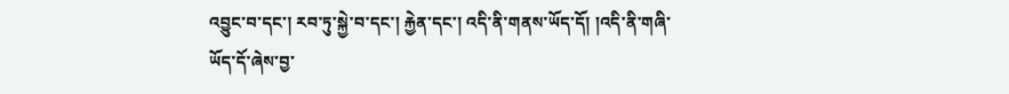འབྱུང་བ་དང་། རབ་ཏུ་སྐྱེ་བ་དང་། རྐྱེན་དང་། འདི་ནི་གནས་ཡོད་དོ། །འདི་ནི་གཞི་ཡོད་དོ་ཞེས་བྱ་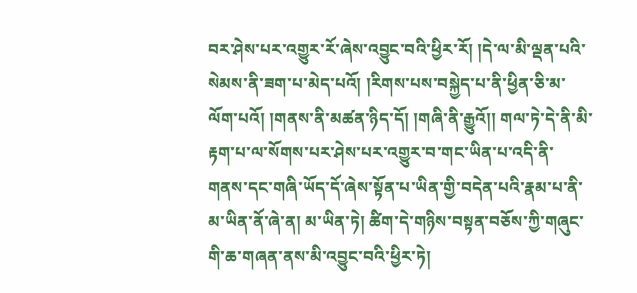བར་ཤེས་པར་འགྱུར་རོ་ཞེས་འབྱུང་བའི་ཕྱིར་རོ། །དེ་ལ་མི་ལྡན་པའི་སེམས་ནི་ཟག་པ་མེད་པའོ། །རིགས་པས་བསྐྱེད་པ་ནི་ཕྱིན་ཅི་མ་ལོག་པའོ། །གནས་ནི་མཚན་ཉིད་དོ། །གཞི་ནི་རྒྱུའོ།། གལ་ཏེ་དེ་ནི་མི་རྟག་པ་ལ་སོགས་པར་ཤེས་པར་འགྱུར་བ་གང་ཡིན་པ་འདི་ནི་གནས་དང་གཞི་ཡོད་དོ་ཞེས་སྟོན་པ་ཡིན་གྱི་བདེན་པའི་རྣམ་པ་ནི་མ་ཡིན་ནོ་ཞེ་ན། མ་ཡིན་ཏེ། ཚིག་དེ་གཉིས་བསྟན་བཅོས་ཀྱི་གཞུང་གི་ཆ་གཞན་ནས་མི་འབྱུང་བའི་ཕྱིར་ཏེ།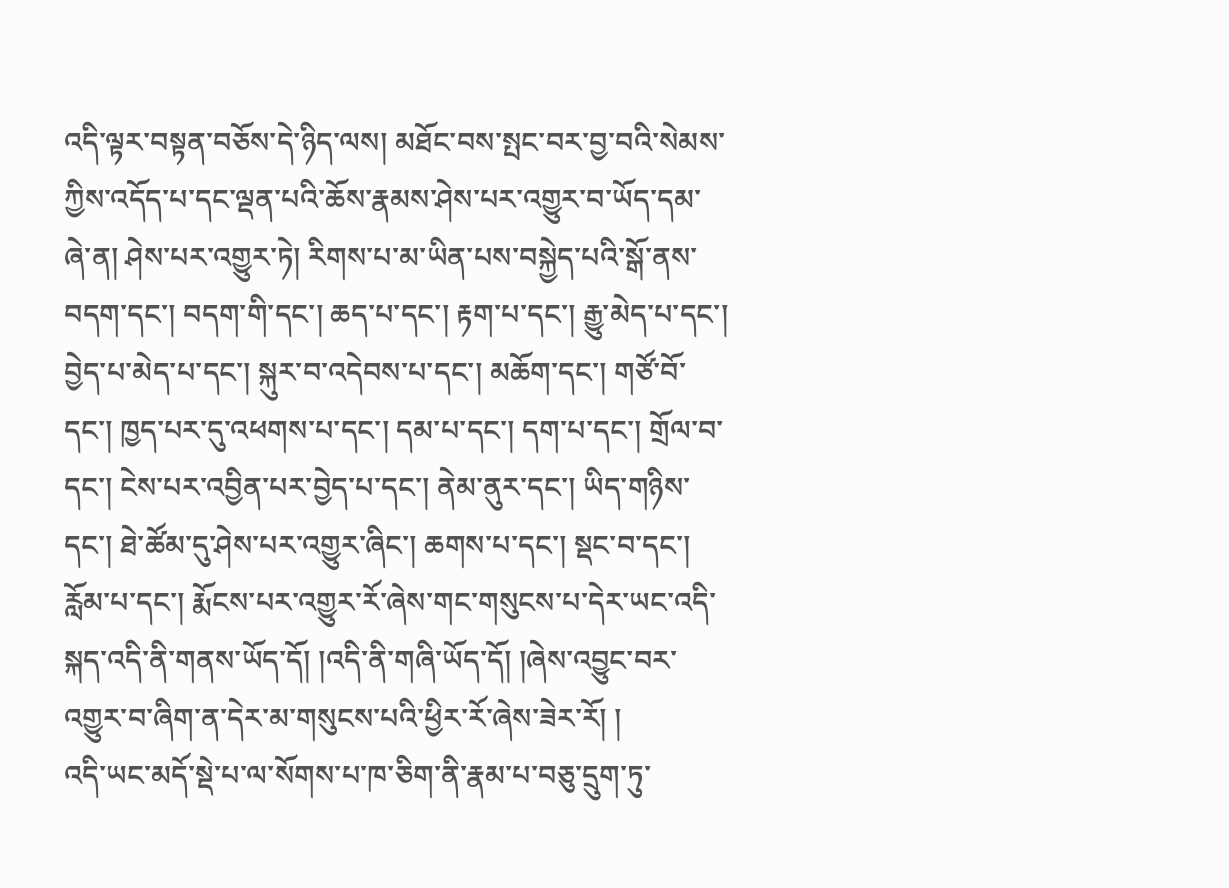འདི་ལྟར་བསྟན་བཅོས་དེ་ཉིད་ལས། མཐོང་བས་སྤང་བར་བྱ་བའི་སེམས་ཀྱིས་འདོད་པ་དང་ལྡན་པའི་ཆོས་རྣམས་ཤེས་པར་འགྱུར་བ་ཡོད་དམ་ཞེ་ན། ཤེས་པར་འགྱུར་ཏེ། རིགས་པ་མ་ཡིན་པས་བསྐྱེད་པའི་སྒོ་ནས་བདག་དང་། བདག་གི་དང་། ཆད་པ་དང་། རྟག་པ་དང་། རྒྱུ་མེད་པ་དང་། བྱེད་པ་མེད་པ་དང་། སྐུར་བ་འདེབས་པ་དང་། མཆོག་དང་། གཙོ་བོ་དང་། ཁྱད་པར་དུ་འཕགས་པ་དང་། དམ་པ་དང་། དག་པ་དང་། གྲོལ་བ་དང་། ངེས་པར་འབྱིན་པར་བྱེད་པ་དང་། ནེམ་ནུར་དང་། ཡིད་གཉིས་དང་། ཐེ་ཚོམ་དུ་ཤེས་པར་འགྱུར་ཞིང་། ཆགས་པ་དང་། སྡང་བ་དང་། རློམ་པ་དང་། རྨོངས་པར་འགྱུར་རོ་ཞེས་གང་གསུངས་པ་དེར་ཡང་འདི་སྐད་འདི་ནི་གནས་ཡོད་དོ། །འདི་ནི་གཞི་ཡོད་དོ། །ཞེས་འབྱུང་བར་འགྱུར་བ་ཞིག་ན་དེར་མ་གསུངས་པའི་ཕྱིར་རོ་ཞེས་ཟེར་རོ། །
འདི་ཡང་མདོ་སྡེ་པ་ལ་སོགས་པ་ཁ་ཅིག་ནི་རྣམ་པ་བཅུ་དྲུག་ཏུ་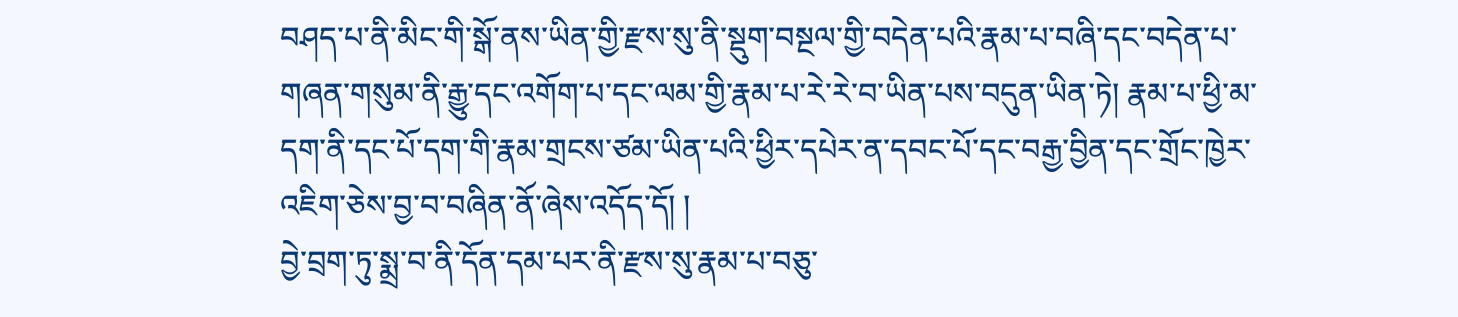བཤད་པ་ནི་མིང་གི་སྒོ་ནས་ཡིན་གྱི་རྫས་སུ་ནི་སྡུག་བསྔལ་གྱི་བདེན་པའི་རྣམ་པ་བཞི་དང་བདེན་པ་གཞན་གསུམ་ནི་རྒྱུ་དང་འགོག་པ་དང་ལམ་གྱི་རྣམ་པ་རེ་རེ་བ་ཡིན་པས་བདུན་ཡིན་ཏེ། རྣམ་པ་ཕྱི་མ་དག་ནི་དང་པོ་དག་གི་རྣམ་གྲངས་ཙམ་ཡིན་པའི་ཕྱིར་དཔེར་ན་དབང་པོ་དང་བརྒྱ་བྱིན་དང་གྲོང་ཁྱེར་འཇིག་ཅེས་བྱ་བ་བཞིན་ནོ་ཞེས་འདོད་དོ། །
བྱེ་བྲག་ཏུ་སྨྲ་བ་ནི་དོན་དམ་པར་ནི་རྫས་སུ་རྣམ་པ་བཅུ་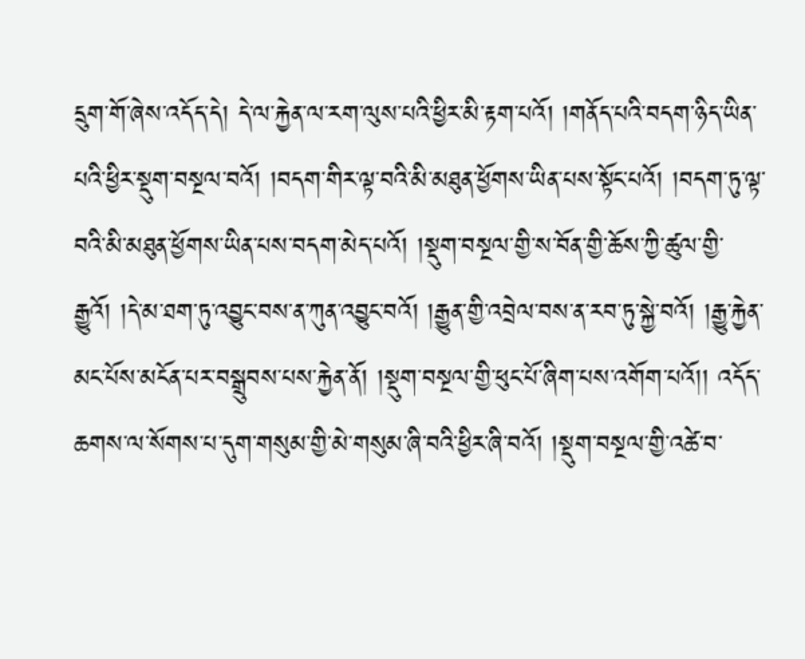དྲུག་གོ་ཞེས་འདོད་དེ། དེ་ལ་རྐྱེན་ལ་རག་ལུས་པའི་ཕྱིར་མི་རྟག་པའོ། །གནོད་པའི་བདག་ཉིད་ཡིན་པའི་ཕྱིར་སྡུག་བསྔལ་བའོ། །བདག་གིར་ལྟ་བའི་མི་མཐུན་ཕྱོགས་ཡིན་པས་སྟོང་པའོ། །བདག་ཏུ་ལྟ་བའི་མི་མཐུན་ཕྱོགས་ཡིན་པས་བདག་མེད་པའོ། །སྡུག་བསྔལ་གྱི་ས་བོན་གྱི་ཆོས་ཀྱི་ཚུལ་གྱི་རྒྱུའོ། །དེ་མ་ཐག་ཏུ་འབྱུང་བས་ན་ཀུན་འབྱུང་བའོ། །རྒྱུན་གྱི་འབྲེལ་བས་ན་རབ་ཏུ་སྐྱེ་བའོ། །རྒྱུ་རྐྱེན་མང་པོས་མངོན་པར་བསྒྲུབས་པས་རྐྱེན་ནོ། །སྡུག་བསྔལ་གྱི་ཕུང་པོ་ཞིག་པས་འགོག་པའོ།། འདོད་ཆགས་ལ་སོགས་པ་དུག་གསུམ་གྱི་མེ་གསུམ་ཞི་བའི་ཕྱིར་ཞི་བའོ། །སྡུག་བསྔལ་གྱི་འཚེ་བ་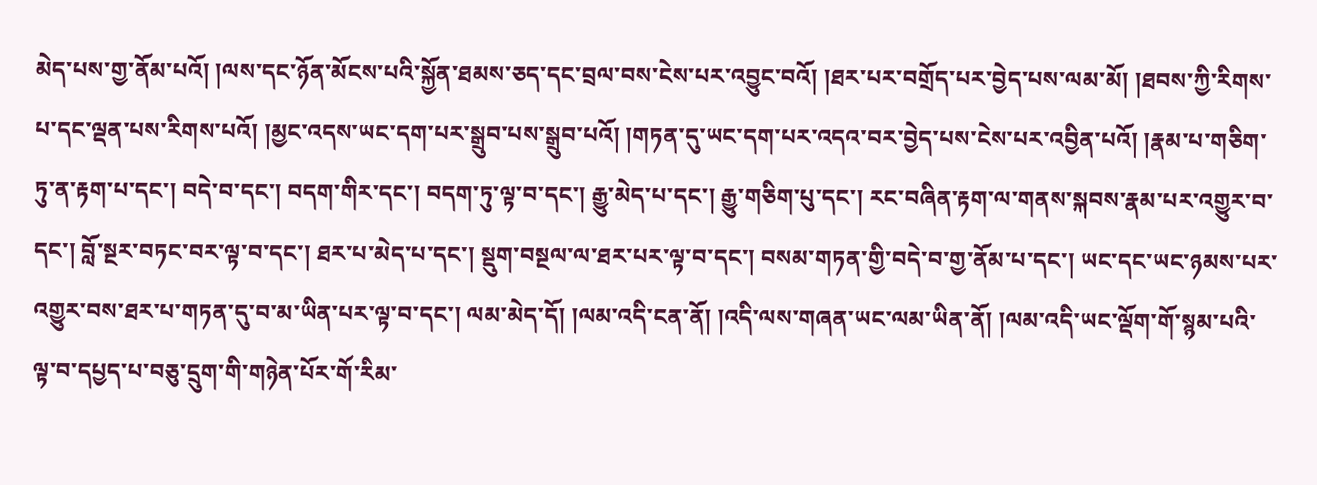མེད་པས་གྱ་ནོམ་པའོ། །ལས་དང་ཉོན་མོངས་པའི་སྐྱོན་ཐམས་ཅད་དང་བྲལ་བས་ངེས་པར་འབྱུང་བའོ། །ཐར་པར་བགྲོད་པར་བྱེད་པས་ལམ་མོ། །ཐབས་ཀྱི་རིགས་པ་དང་ལྡན་པས་རིགས་པའོ། །མྱང་འདས་ཡང་དག་པར་སྒྲུབ་པས་སྒྲུབ་པའོ། །གཏན་དུ་ཡང་དག་པར་འདའ་བར་བྱེད་པས་ངེས་པར་འབྱིན་པའོ། །རྣམ་པ་གཅིག་ཏུ་ན་རྟག་པ་དང་། བདེ་བ་དང་། བདག་གིར་དང་། བདག་ཏུ་ལྟ་བ་དང་། རྒྱུ་མེད་པ་དང་། རྒྱུ་གཅིག་པུ་དང་། རང་བཞིན་རྟག་ལ་གནས་སྐབས་རྣམ་པར་འགྱུར་བ་དང་། བློ་སྔར་བཏང་བར་ལྟ་བ་དང་། ཐར་པ་མེད་པ་དང་། སྡུག་བསྔལ་ལ་ཐར་པར་ལྟ་བ་དང་། བསམ་གཏན་གྱི་བདེ་བ་གྱ་ནོམ་པ་དང་། ཡང་དང་ཡང་ཉམས་པར་འགྱུར་བས་ཐར་པ་གཏན་དུ་བ་མ་ཡིན་པར་ལྟ་བ་དང་། ལམ་མེད་དོ། །ལམ་འདི་ངན་ནོ། །འདི་ལས་གཞན་ཡང་ལམ་ཡིན་ནོ། །ལམ་འདི་ཡང་ལྡོག་གོ་སྙམ་པའི་ལྟ་བ་དཔྱད་པ་བཅུ་དྲུག་གི་གཉེན་པོར་གོ་རིམ་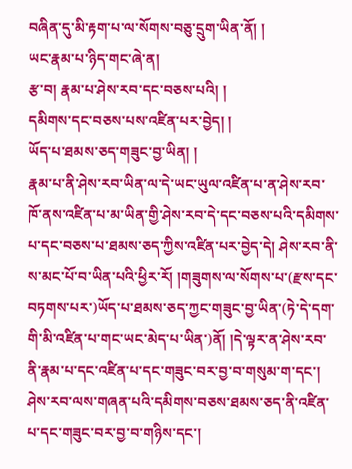བཞིན་དུ་མི་རྟག་པ་ལ་སོགས་བཅུ་དྲུག་ཡིན་ནོ། །
ཡང་རྣམ་པ་ཉིད་གང་ཞེ་ན།
རྩ་བ། རྣམ་པ་ཤེས་རབ་དང་བཅས་པའི། །
དམིགས་དང་བཅས་པས་འཛིན་པར་བྱེད། །
ཡོད་པ་ཐམས་ཅད་གཟུང་བྱ་ཡིན། །
རྣམ་པ་ནི་ཤེས་རབ་ཡིན་ལ་དེ་ཡང་ཡུལ་འཛིན་པ་ན་ཤེས་རབ་ཁོ་ནས་འཛིན་པ་མ་ཡིན་གྱི་ཤེས་རབ་དེ་དང་བཅས་པའི་དམིགས་པ་དང་བཅས་པ་ཐམས་ཅད་ཀྱིས་འཛིན་པར་བྱེད་དེ། ཤེས་རབ་ནི་ས་མང་པོ་བ་ཡིན་པའི་ཕྱིར་རོ། །གཟུགས་ལ་སོགས་པ་(རྫས་དང་བཏགས་པར་)ཡོད་པ་ཐམས་ཅད་ཀྱང་གཟུང་བྱ་ཡིན་(ཏེ་དེ་དག་གི་མི་འཛིན་པ་གང་ཡང་མེད་པ་ཡིན་)ནོ། །དེ་ལྟར་ན་ཤེས་རབ་ནི་རྣམ་པ་དང་འཛིན་པ་དང་གཟུང་བར་བྱ་བ་གསུམ་ག་དང་། ཤེས་རབ་ལས་གཞན་པའི་དམིགས་བཅས་ཐམས་ཅད་ནི་འཛིན་པ་དང་གཟུང་བར་བྱ་བ་གཉིས་དང་།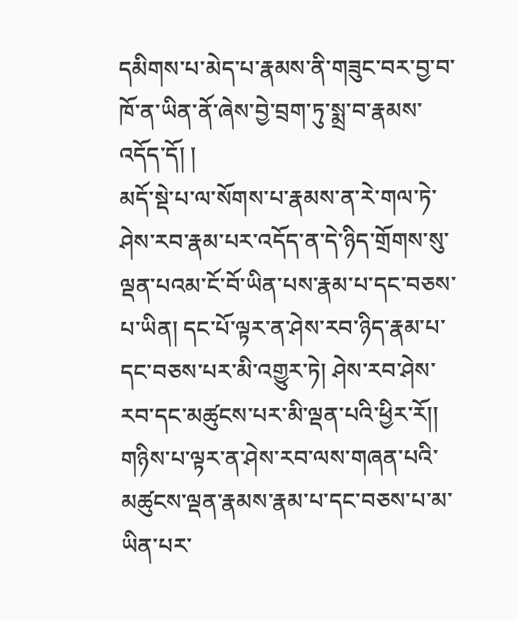དམིགས་པ་མེད་པ་རྣམས་ནི་གཟུང་བར་བྱ་བ་ཁོ་ན་ཡིན་ནོ་ཞེས་བྱེ་བྲག་ཏུ་སྨྲ་བ་རྣམས་འདོད་དོ། །
མདོ་སྡེ་པ་ལ་སོགས་པ་རྣམས་ན་རེ་གལ་ཏེ་ཤེས་རབ་རྣམ་པར་འདོད་ན་དེ་ཉིད་གྲོགས་སུ་ལྡན་པའམ་ངོ་བོ་ཡིན་པས་རྣམ་པ་དང་བཅས་པ་ཡིན། དང་པོ་ལྟར་ན་ཤེས་རབ་ཉིད་རྣམ་པ་དང་བཅས་པར་མི་འགྱུར་ཏེ། ཤེས་རབ་ཤེས་རབ་དང་མཚུངས་པར་མི་ལྡན་པའི་ཕྱིར་རོ།། གཉིས་པ་ལྟར་ན་ཤེས་རབ་ལས་གཞན་པའི་མཚུངས་ལྡན་རྣམས་རྣམ་པ་དང་བཅས་པ་མ་ཡིན་པར་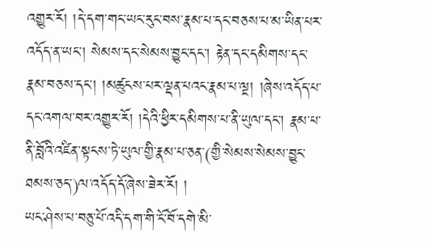འགྱུར་རོ། །དེ་དག་གང་ཡང་རུང་བས་རྣམ་པ་དང་བཅས་པ་མ་ཡིན་པར་འདོད་ན་ཡང་། སེམས་དང་སེམས་བྱུང་དང་། རྟེན་དང་དམིགས་དང་རྣམ་བཅས་དང་། །མཚུངས་པར་ལྡན་པའང་རྣམ་པ་ལྔ། །ཞེས་འདོད་པ་དང་འགལ་བར་འགྱུར་རོ། །དེའི་ཕྱིར་དམིགས་པ་ནི་ཡུལ་དང་། རྣམ་པ་ནི་བློའི་འཛིན་སྟངས་ཏེ་ཡུལ་གྱི་རྣམ་པ་ཅན་(གྱི་སེམས་སེམས་བྱུང་ཐམས་ཅད་)ལ་འདོད་དོ་ཞེས་ཟེར་རོ། །
ཡང་ཤེས་པ་བཅུ་པོ་འདི་དག་གི་ངོ་བོ་དགེ་མི་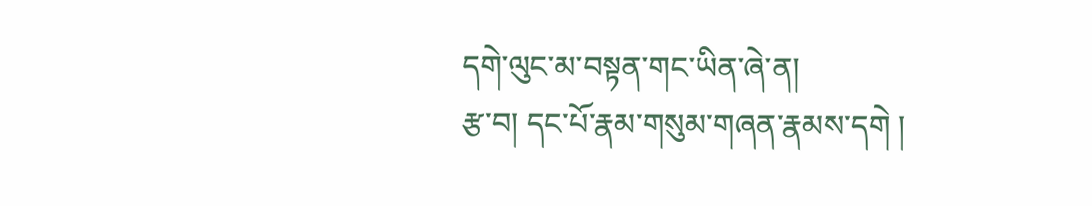དགེ་ལུང་མ་བསྟན་གང་ཡིན་ཞེ་ན།
རྩ་བ། དང་པོ་རྣམ་གསུམ་གཞན་རྣམས་དགེ །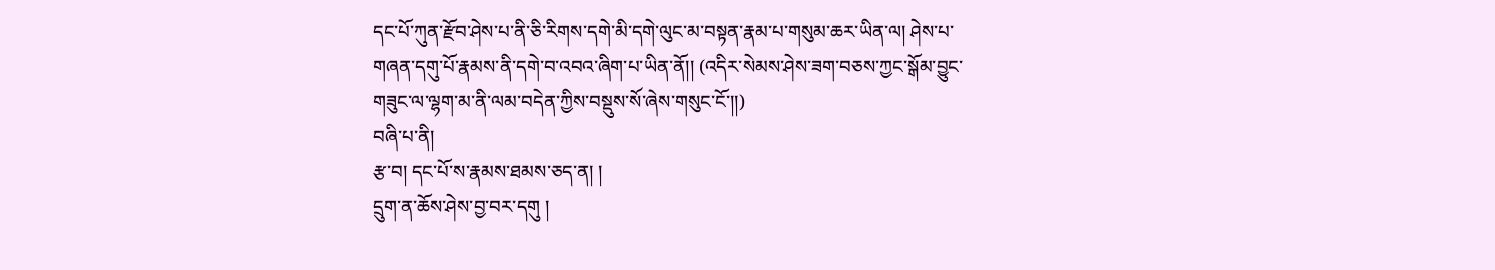དང་པོ་ཀུན་རྫོབ་ཤེས་པ་ནི་ཅི་རིགས་དགེ་མི་དགེ་ལུང་མ་བསྟན་རྣམ་པ་གསུམ་ཆར་ཡིན་ལ། ཤེས་པ་གཞན་དགུ་པོ་རྣམས་ནི་དགེ་བ་འབའ་ཞིག་པ་ཡིན་ནོ།། (འདིར་སེམས་ཤེས་ཟག་བཅས་ཀྱང་སྒོམ་བྱུང་གཟུང་ལ་ལྷག་མ་ནི་ལམ་བདེན་ཀྱིས་བསྡུས་སོ་ཞེས་གསུང་ངོ་།།)
བཞི་པ་ནི།
རྩ་བ། དང་པོ་ས་རྣམས་ཐམས་ཅད་ན། །
དྲུག་ན་ཆོས་ཤེས་བྱ་བར་དགུ །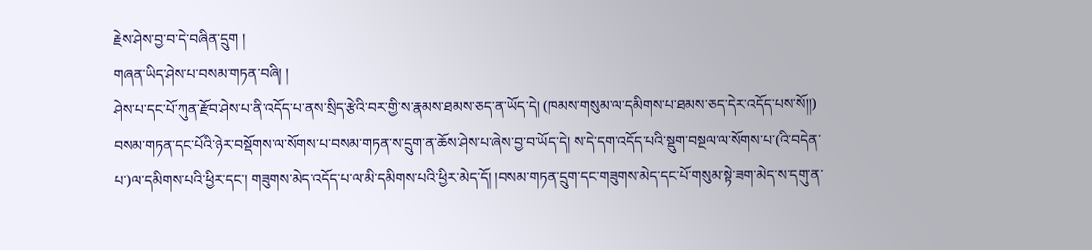རྗེས་ཤེས་བྱ་བ་དེ་བཞིན་དྲུག །
གཞན་ཡིད་ཤེས་པ་བསམ་གཏན་བཞི། །
ཤེས་པ་དང་པོ་ཀུན་རྫོབ་ཤེས་པ་ནི་འདོད་པ་ནས་སྲིད་རྩེའི་བར་གྱི་ས་རྣམས་ཐམས་ཅད་ན་ཡོད་དེ། (ཁམས་གསུམ་ལ་དམིགས་པ་ཐམས་ཅད་དེར་འདོད་པས་སོ།།) བསམ་གཏན་དང་པོའི་ཉེར་བསྡོགས་ལ་སོགས་པ་བསམ་གཏན་ས་དྲུག་ན་ཆོས་ཤེས་པ་ཞེས་བྱ་བ་ཡོད་དེ། ས་དེ་དག་འདོད་པའི་སྡུག་བསྔལ་ལ་སོགས་པ་(འི་བདེན་པ་)ལ་དམིགས་པའི་ཕྱིར་དང་། གཟུགས་མེད་འདོད་པ་ལ་མི་དམིགས་པའི་ཕྱིར་མེད་དོ། །བསམ་གཏན་དྲུག་དང་གཟུགས་མེད་དང་པོ་གསུམ་སྟེ་ཟག་མེད་ས་དགུ་ན་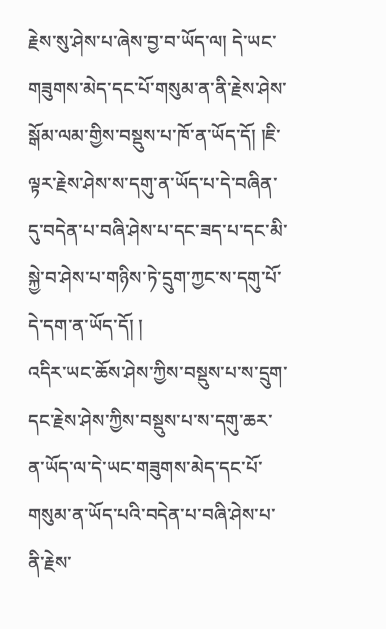རྗེས་སུ་ཤེས་པ་ཞེས་བྱ་བ་ཡོད་ལ། དེ་ཡང་གཟུགས་མེད་དང་པོ་གསུམ་ན་ནི་རྗེས་ཤེས་སྒོམ་ལམ་གྱིས་བསྡུས་པ་ཁོ་ན་ཡོད་དོ། །ཇི་ལྟར་རྗེས་ཤེས་ས་དགུ་ན་ཡོད་པ་དེ་བཞིན་དུ་བདེན་པ་བཞི་ཤེས་པ་དང་ཟད་པ་དང་མི་སྐྱེ་བ་ཤེས་པ་གཉིས་ཏེ་དྲུག་ཀྱང་ས་དགུ་པོ་དེ་དག་ན་ཡོད་དོ། །
འདིར་ཡང་ཆོས་ཤེས་ཀྱིས་བསྡུས་པ་ས་དྲུག་དང་རྗེས་ཤེས་ཀྱིས་བསྡུས་པ་ས་དགུ་ཆར་ན་ཡོད་ལ་དེ་ཡང་གཟུགས་མེད་དང་པོ་གསུམ་ན་ཡོད་པའི་བདེན་པ་བཞི་ཤེས་པ་ནི་རྗེས་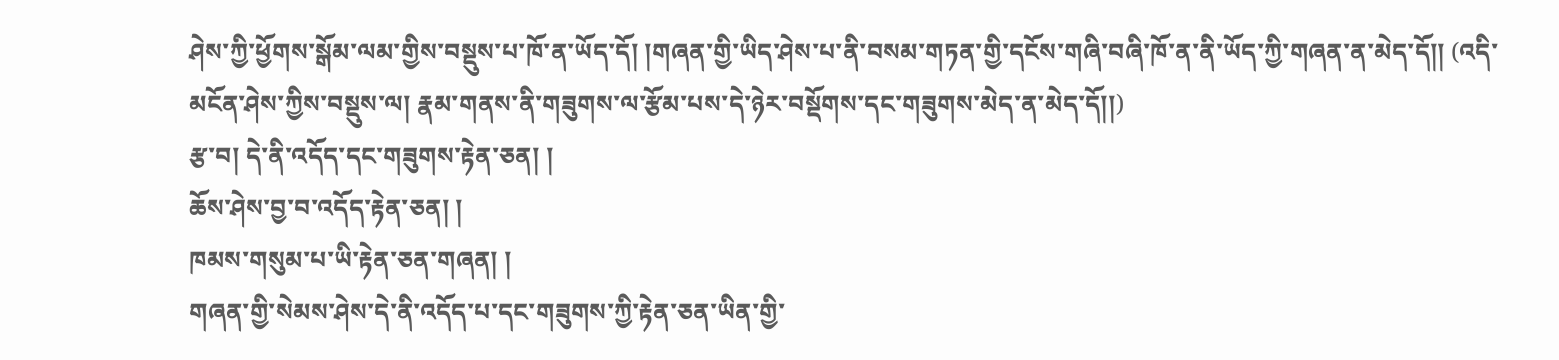ཤེས་ཀྱི་ཕྱོགས་སྒོམ་ལམ་གྱིས་བསྡུས་པ་ཁོ་ན་ཡོད་དོ། །གཞན་གྱི་ཡིད་ཤེས་པ་ནི་བསམ་གཏན་གྱི་དངོས་གཞི་བཞི་ཁོ་ན་ནི་ཡོད་ཀྱི་གཞན་ན་མེད་དོ།། (འདི་མངོན་ཤེས་ཀྱིས་བསྡུས་ལ། རྣམ་གནས་ནི་གཟུགས་ལ་རྩོམ་པས་དེ་ཉེར་བསྡོགས་དང་གཟུགས་མེད་ན་མེད་དོ།།)
རྩ་བ། དེ་ནི་འདོད་དང་གཟུགས་རྟེན་ཅན། །
ཆོས་ཤེས་བྱ་བ་འདོད་རྟེན་ཅན། །
ཁམས་གསུམ་པ་ཡི་རྟེན་ཅན་གཞན། །
གཞན་གྱི་སེམས་ཤེས་དེ་ནི་འདོད་པ་དང་གཟུགས་ཀྱི་རྟེན་ཅན་ཡིན་གྱི་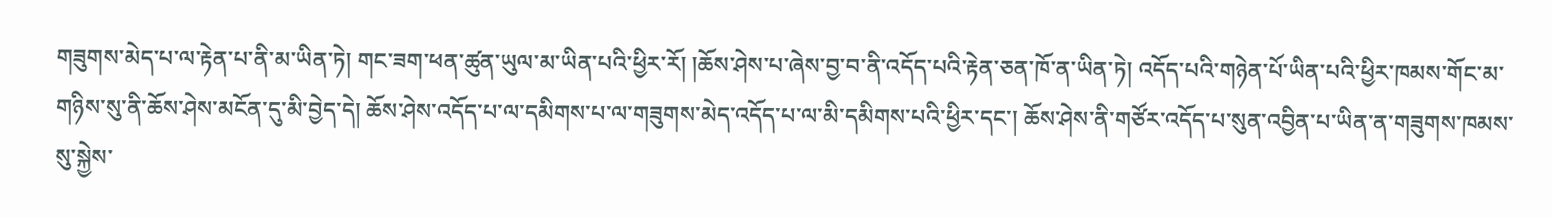གཟུགས་མེད་པ་ལ་རྟེན་པ་ནི་མ་ཡིན་ཏེ། གང་ཟག་ཕན་ཚུན་ཡུལ་མ་ཡིན་པའི་ཕྱིར་རོ། །ཆོས་ཤེས་པ་ཞེས་བྱ་བ་ནི་འདོད་པའི་རྟེན་ཅན་ཁོ་ན་ཡིན་ཏེ། འདོད་པའི་གཉེན་པོ་ཡིན་པའི་ཕྱིར་ཁམས་གོང་མ་གཉིས་སུ་ནི་ཆོས་ཤེས་མངོན་དུ་མི་བྱེད་དེ། ཆོས་ཤེས་འདོད་པ་ལ་དམིགས་པ་ལ་གཟུགས་མེད་འདོད་པ་ལ་མི་དམིགས་པའི་ཕྱིར་དང་། ཆོས་ཤེས་ནི་གཙོར་འདོད་པ་སུན་འབྱིན་པ་ཡིན་ན་གཟུགས་ཁམས་སུ་སྐྱེས་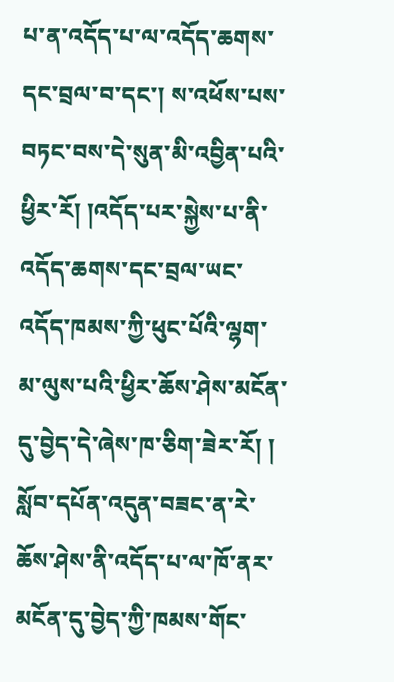པ་ན་འདོད་པ་ལ་འདོད་ཆགས་དང་བྲལ་བ་དང་། ས་འཕོས་པས་བཏང་བས་དེ་སུན་མི་འབྱིན་པའི་ཕྱིར་རོ། །འདོད་པར་སྐྱེས་པ་ནི་འདོད་ཆགས་དང་བྲལ་ཡང་འདོད་ཁམས་ཀྱི་ཕུང་པོའི་ལྷག་མ་ལུས་པའི་ཕྱིར་ཆོས་ཤེས་མངོན་དུ་བྱེད་དེ་ཞེས་ཁ་ཅིག་ཟེར་རོ། །
སློབ་དཔོན་འདུན་བཟང་ན་རེ་ཆོས་ཤེས་ནི་འདོད་པ་ལ་ཁོ་ནར་མངོན་དུ་བྱེད་ཀྱི་ཁམས་གོང་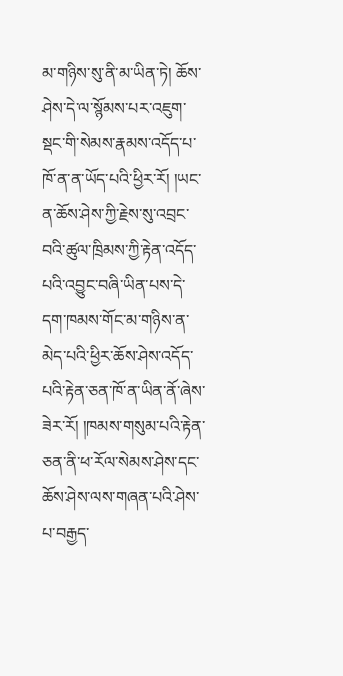མ་གཉིས་སུ་ནི་མ་ཡིན་ཏེ། ཆོས་ཤེས་དེ་ལ་སྙོམས་པར་འཇུག་སྡང་གི་སེམས་རྣམས་འདོད་པ་ཁོ་ན་ན་ཡོད་པའི་ཕྱིར་རོ། །ཡང་ན་ཆོས་ཤེས་ཀྱི་རྗེས་སུ་འབྲང་བའི་ཚུལ་ཁྲིམས་ཀྱི་རྟེན་འདོད་པའི་འབྱུང་བཞི་ཡིན་པས་དེ་དག་ཁམས་གོང་མ་གཉིས་ན་མེད་པའི་ཕྱིར་ཆོས་ཤེས་འདོད་པའི་རྟེན་ཅན་ཁོ་ན་ཡིན་ནོ་ཞེས་ཟེར་རོ། །ཁམས་གསུམ་པའི་རྟེན་ཅན་ནི་ཕ་རོལ་སེམས་ཤེས་དང་ཆོས་ཤེས་ལས་གཞན་པའི་ཤེས་པ་བརྒྱད་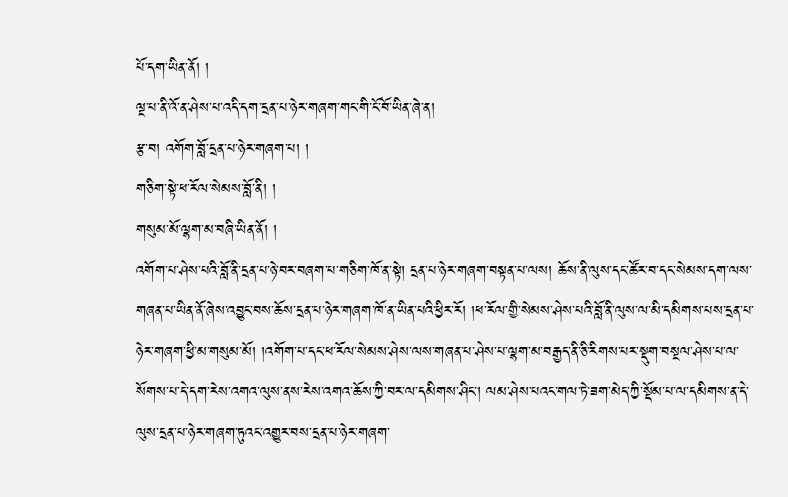པོ་དག་ཡིན་ནོ། །
ལྔ་པ་ནི་འོ་ན་ཤེས་པ་འདི་དག་དྲན་པ་ཉེར་གཞག་གང་གི་ངོ་བོ་ཡིན་ཞེ་ན།
རྩ་བ། འགོག་བློ་དྲན་པ་ཉེར་གཞག་པ། །
གཅིག་སྟེ་ཕ་རོལ་སེམས་བློ་ནི། །
གསུམ་མོ་ལྷག་མ་བཞི་ཡིན་ནོ། །
འགོག་པ་ཤེས་པའི་བློ་ནི་དྲན་པ་ཉེ་བར་བཞག་པ་གཅིག་ཁོ་ན་སྟེ། དྲན་པ་ཉེར་གཞག་བསྟན་པ་ལས། ཆོས་ནི་ལུས་དང་ཚོར་བ་དང་སེམས་དག་ལས་གཞན་པ་ཡིན་ནོ་ཞེས་འབྱུང་བས་ཆོས་དྲན་པ་ཉེར་གཞག་ཁོ་ན་ཡིན་པའི་ཕྱིར་རོ། །ཕ་རོལ་གྱི་སེམས་ཤེས་པའི་བློ་ནི་ལུས་ལ་མི་དམིགས་པས་དྲན་པ་ཉེར་གཞག་ཕྱི་མ་གསུམ་མོ། །འགོག་པ་དང་ཕ་རོལ་སེམས་ཤེས་ལས་གཞན་པ་ཤེས་པ་ལྷག་མ་བརྒྱད་ནི་ཅི་རིགས་པར་སྡུག་བསྔལ་ཤེས་པ་ལ་སོགས་པ་དེ་དག་རེས་འགའ་ལུས་ནས་རེས་འགའ་ཆོས་ཀྱི་བར་ལ་དམིགས་ཤིང་། ལམ་ཤེས་པའང་གལ་ཏེ་ཟག་མེད་ཀྱི་སྡོམ་པ་ལ་དམིགས་ན་དེ་ལུས་དྲན་པ་ཉེར་གཞག་ཏུའང་འགྱུར་བས་དྲན་པ་ཉེར་གཞག་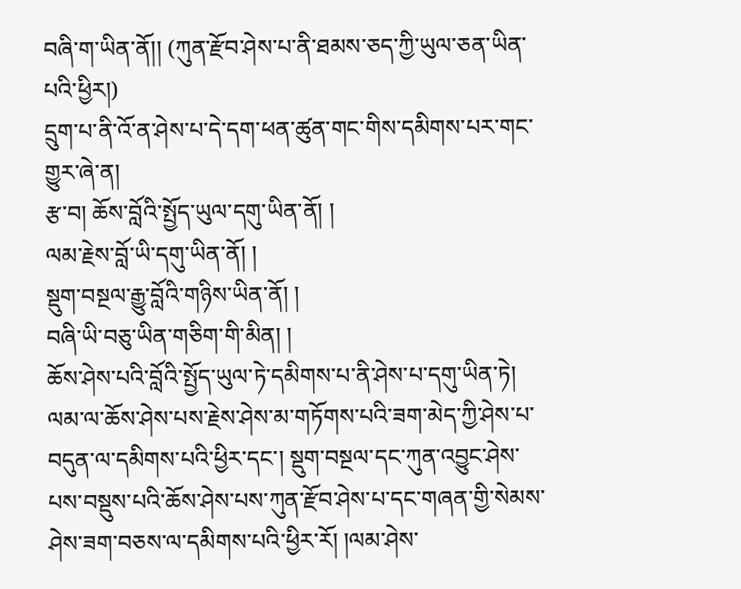བཞི་ག་ཡིན་ནོ།། (ཀུན་རྫོབ་ཤེས་པ་ནི་ཐམས་ཅད་ཀྱི་ཡུལ་ཅན་ཡིན་པའི་ཕྱིར།)
དྲུག་པ་ནི་འོ་ན་ཤེས་པ་དེ་དག་ཕན་ཚུན་གང་གིས་དམིགས་པར་གང་གྱུར་ཞེ་ན།
རྩ་བ། ཆོས་བློའི་སྤྱོད་ཡུལ་དགུ་ཡིན་ནོ། །
ལམ་རྗེས་བློ་ཡི་དགུ་ཡིན་ནོ། །
སྡུག་བསྔལ་རྒྱུ་བློའི་གཉིས་ཡིན་ནོ། །
བཞི་ཡི་བཅུ་ཡིན་གཅིག་གི་མིན། །
ཆོས་ཤེས་པའི་བློའི་སྤྱོད་ཡུལ་ཏེ་དམིགས་པ་ནི་ཤེས་པ་དགུ་ཡིན་ཏེ། ལམ་ལ་ཆོས་ཤེས་པས་རྗེས་ཤེས་མ་གཏོགས་པའི་ཟག་མེད་ཀྱི་ཤེས་པ་བདུན་ལ་དམིགས་པའི་ཕྱིར་དང་། སྡུག་བསྔལ་དང་ཀུན་འབྱུང་ཤེས་པས་བསྡུས་པའི་ཆོས་ཤེས་པས་ཀུན་རྫོབ་ཤེས་པ་དང་གཞན་གྱི་སེམས་ཤེས་ཟག་བཅས་ལ་དམིགས་པའི་ཕྱིར་རོ། །ལམ་ཤེས་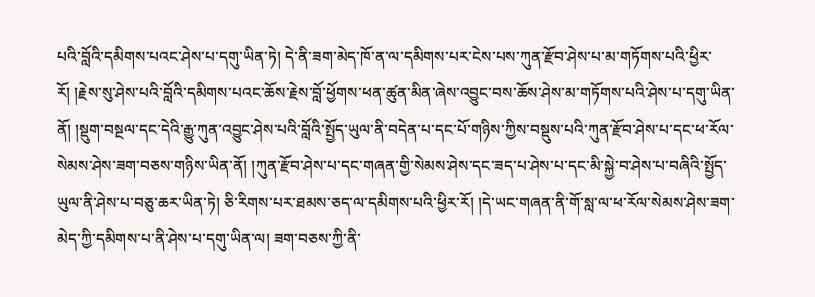པའི་བློའི་དམིགས་པའང་ཤེས་པ་དགུ་ཡིན་ཏེ། དེ་ནི་ཟག་མེད་ཁོ་ན་ལ་དམིགས་པར་ངེས་པས་ཀུན་རྫོབ་ཤེས་པ་མ་གཏོགས་པའི་ཕྱིར་རོ། །རྗེས་སུ་ཤེས་པའི་བློའི་དམིགས་པའང་ཆོས་རྗེས་བློ་ཕྱོགས་ཕན་ཚུན་མིན་ཞེས་འབྱུང་བས་ཆོས་ཤེས་མ་གཏོགས་པའི་ཤེས་པ་དགུ་ཡིན་ནོ། །སྡུག་བསྔལ་དང་དེའི་རྒྱུ་ཀུན་འབྱུང་ཤེས་པའི་བློའི་སྤྱོད་ཡུལ་ནི་བདེན་པ་དང་པོ་གཉིས་ཀྱིས་བསྡུས་པའི་ཀུན་རྫོབ་ཤེས་པ་དང་ཕ་རོལ་སེམས་ཤེས་ཟག་བཅས་གཉིས་ཡིན་ནོ། །ཀུན་རྫོབ་ཤེས་པ་དང་གཞན་གྱི་སེམས་ཤེས་དང་ཟད་པ་ཤེས་པ་དང་མི་སྐྱེ་བ་ཤེས་པ་བཞིའི་སྤྱོད་ཡུལ་ནི་ཤེས་པ་བཅུ་ཆར་ཡིན་ཏེ། ཅི་རིགས་པར་ཐམས་ཅད་ལ་དམིགས་པའི་ཕྱིར་རོ། །དེ་ཡང་གཞན་ནི་གོ་སླ་ལ་ཕ་རོལ་སེམས་ཤེས་ཟག་མེད་ཀྱི་དམིགས་པ་ནི་ཤེས་པ་དགུ་ཡིན་ལ། ཟག་བཅས་ཀྱི་ནི་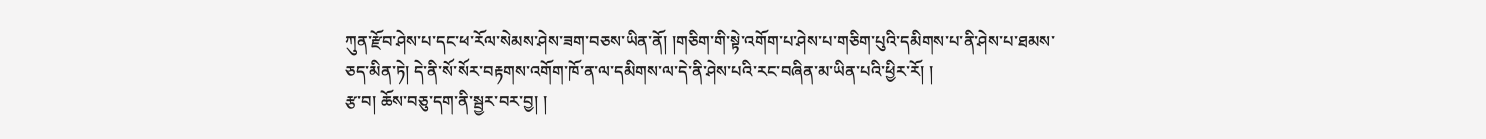ཀུན་རྫོབ་ཤེས་པ་དང་ཕ་རོལ་སེམས་ཤེས་ཟག་བཅས་ཡིན་ནོ། །གཅིག་གི་སྟེ་འགོག་པ་ཤེས་པ་གཅིག་པུའི་དམིགས་པ་ནི་ཤེས་པ་ཐམས་ཅད་མིན་ཏེ། དེ་ནི་སོ་སོར་བརྟགས་འགོག་ཁོ་ན་ལ་དམིགས་ལ་དེ་ནི་ཤེས་པའི་རང་བཞིན་མ་ཡིན་པའི་ཕྱིར་རོ། །
རྩ་བ། ཆོས་བཅུ་དག་ནི་སྦྱར་བར་བྱ། །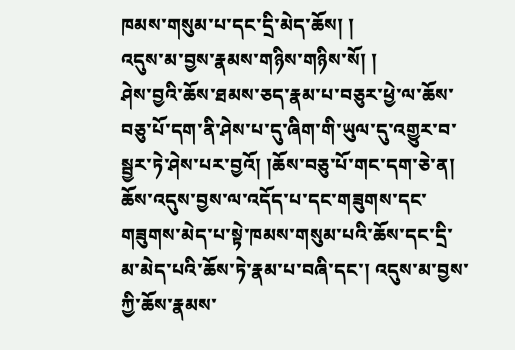ཁམས་གསུམ་པ་དང་དྲི་མེད་ཆོས། །
འདུས་མ་བྱས་རྣམས་གཉིས་གཉིས་སོ། །
ཤེས་བྱའི་ཆོས་ཐམས་ཅད་རྣམ་པ་བཅུར་ཕྱེ་ལ་ཆོས་བཅུ་པོ་དག་ནི་ཤེས་པ་དུ་ཞིག་གི་ཡུལ་དུ་འགྱུར་བ་སྦྱར་ཏེ་ཤེས་པར་བྱའོ། །ཆོས་བཅུ་པོ་གང་དག་ཅེ་ན། ཆོས་འདུས་བྱས་ལ་འདོད་པ་དང་གཟུགས་དང་གཟུགས་མེད་པ་སྟེ་ཁམས་གསུམ་པའི་ཆོས་དང་དྲི་མ་མེད་པའི་ཆོས་ཏེ་རྣམ་པ་བཞི་དང་། འདུས་མ་བྱས་ཀྱི་ཆོས་རྣམས་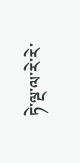ཏེ་ལྔ་ལ་རེ་རེ་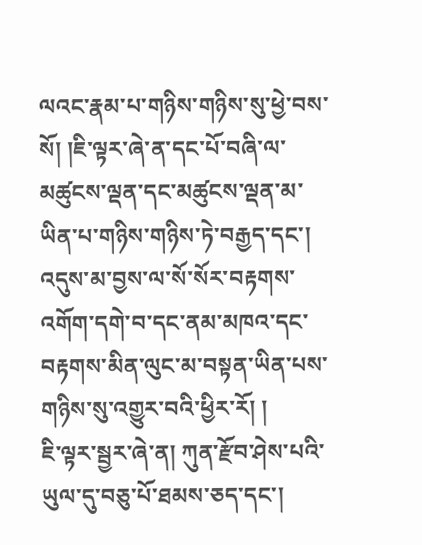ལའང་རྣམ་པ་གཉིས་གཉིས་སུ་ཕྱེ་བས་སོ། །ཇི་ལྟར་ཞེ་ན་དང་པོ་བཞི་ལ་མཚུངས་ལྡན་དང་མཚུངས་ལྡན་མ་ཡིན་པ་གཉིས་གཉིས་ཏེ་བརྒྱད་དང་། འདུས་མ་བྱས་ལ་སོ་སོར་བརྟགས་འགོག་དགེ་བ་དང་ནམ་མཁའ་དང་བརྟགས་མིན་ལུང་མ་བསྟན་ཡིན་པས་གཉིས་སུ་འགྱུར་བའི་ཕྱིར་རོ། །
ཇི་ལྟར་སྦྱར་ཞེ་ན། ཀུན་རྫོབ་ཤེས་པའི་ཡུལ་དུ་བཅུ་པོ་ཐམས་ཅད་དང་།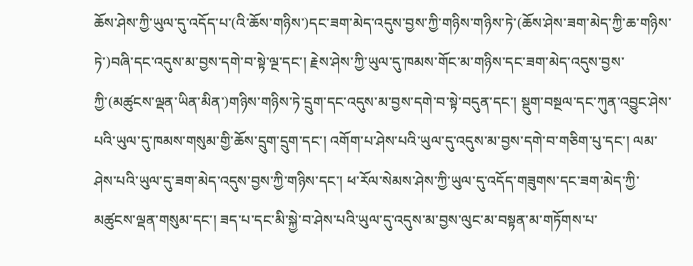ཆོས་ཤེས་ཀྱི་ཡུལ་དུ་འདོད་པ་(འི་ཆོས་གཉིས་)དང་ཟག་མེད་འདུས་བྱས་ཀྱི་གཉིས་གཉིས་ཏེ་(ཆོས་ཤེས་ཟག་མེད་ཀྱི་ཆ་གཉིས་ཏེ་)བཞི་དང་འདུས་མ་བྱས་དགེ་བ་སྟེ་ལྔ་དང་། རྗེས་ཤེས་ཀྱི་ཡུལ་དུ་ཁམས་གོང་མ་གཉིས་དང་ཟག་མེད་འདུས་བྱས་ཀྱི་(མཚུངས་ལྡན་ཡིན་མིན་)གཉིས་གཉིས་ཏེ་དྲུག་དང་འདུས་མ་བྱས་དགེ་བ་སྟེ་བདུན་དང་། སྡུག་བསྔལ་དང་ཀུན་འབྱུང་ཤེས་པའི་ཡུལ་དུ་ཁམས་གསུམ་གྱི་ཆོས་དྲུག་དྲུག་དང་། འགོག་པ་ཤེས་པའི་ཡུལ་དུ་འདུས་མ་བྱས་དགེ་བ་གཅིག་པུ་དང་། ལམ་ཤེས་པའི་ཡུལ་དུ་ཟག་མེད་འདུས་བྱས་ཀྱི་གཉིས་དང་། ཕ་རོལ་སེམས་ཤེས་ཀྱི་ཡུལ་དུ་འདོད་གཟུགས་དང་ཟག་མེད་ཀྱི་མཚུངས་ལྡན་གསུམ་དང་། ཟད་པ་དང་མི་སྐྱེ་བ་ཤེས་པའི་ཡུལ་དུ་འདུས་མ་བྱས་ལུང་མ་བསྟན་མ་གཏོགས་པ་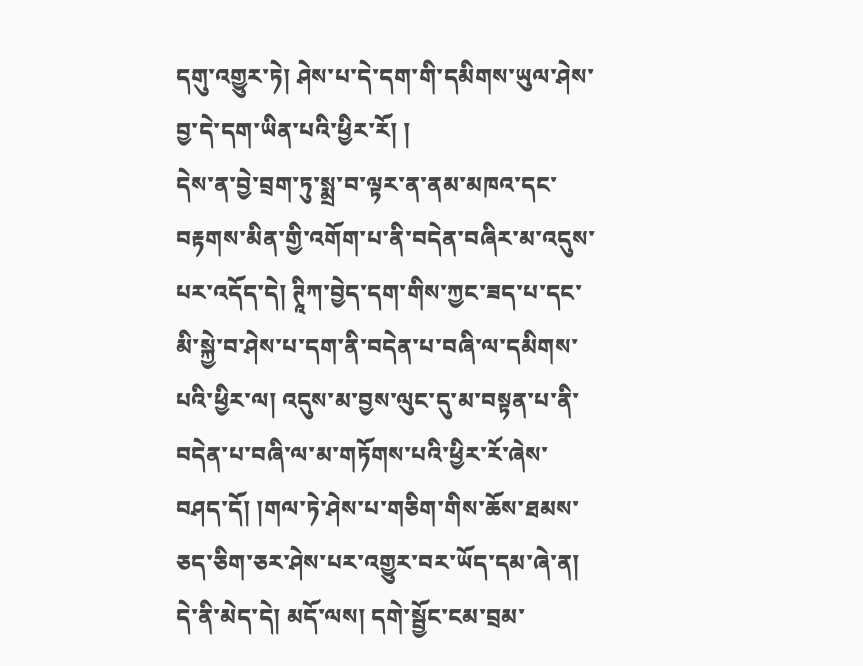དགུ་འགྱུར་ཏེ། ཤེས་པ་དེ་དག་གི་དམིགས་ཡུལ་ཤེས་བྱ་དེ་དག་ཡིན་པའི་ཕྱིར་རོ། །
དེས་ན་བྱེ་བྲག་ཏུ་སྨྲ་བ་ལྟར་ན་ནམ་མཁའ་དང་བརྟགས་མིན་གྱི་འགོག་པ་ནི་བདེན་བཞིར་མ་འདུས་པར་འདོད་དེ། ཊཱིཀ་བྱེད་དག་གིས་ཀྱང་ཟད་པ་དང་མི་སྐྱེ་བ་ཤེས་པ་དག་ནི་བདེན་པ་བཞི་ལ་དམིགས་པའི་ཕྱིར་ལ། འདུས་མ་བྱས་ལུང་དུ་མ་བསྟན་པ་ནི་བདེན་པ་བཞི་ལ་མ་གཏོགས་པའི་ཕྱིར་རོ་ཞེས་བཤད་དོ། །གལ་ཏེ་ཤེས་པ་གཅིག་གིས་ཆོས་ཐམས་ཅད་ཅིག་ཅར་ཤེས་པར་འགྱུར་བར་ཡོད་དམ་ཞེ་ན། དེ་ནི་མེད་དེ། མདོ་ལས། དགེ་སྦྱོང་ངམ་བྲམ་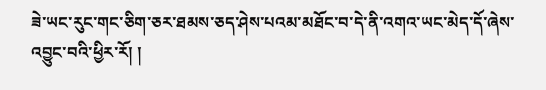ཟེ་ཡང་རུང་གང་ཅིག་ཅར་ཐམས་ཅད་ཤེས་པའམ་མཐོང་བ་དེ་ནི་འགའ་ཡང་མེད་དོ་ཞེས་འབྱུང་བའི་ཕྱིར་རོ། །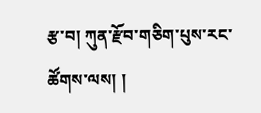རྩ་བ། ཀུན་རྫོབ་གཅིག་པུས་རང་ཚོགས་ལས། །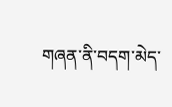གཞན་ནི་བདག་མེད་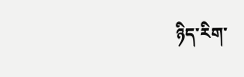ཉིད་རིག་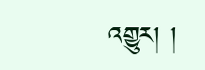འགྱུར། །